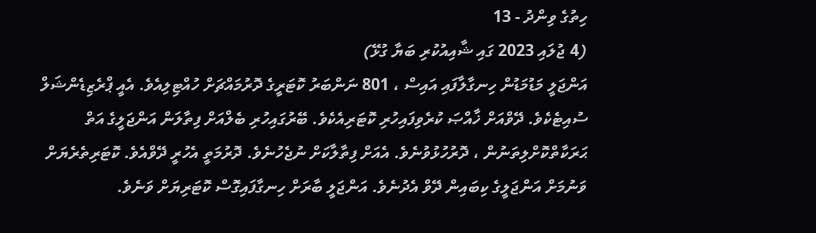ހިތުގެ ވިންދު - 13
(4 ޖުލައި 2023 ގައި ޝާއިއުކުރި ބަޔާ ގުޅޭ)
އަންޖަލީ މަޑުމަޑުން ހިނގާލާފައި އައިސް ، 801 ނަންބަރު ކޮޓަރީގެ ދޮރުމައްޗަށް ހުއްޓިލިއެވެ. އެއީ ޕްރެޒިޑެންޝަލް ސުއިޓެކެވެ. ދޭވްއަށް ޚާއްޞަ ކުރެވިފައިހުރި ކޮޓަރިއެކެވެ. ބޭރުގައިހުރި ބެލްއަށް ފިތާލަން އަންޖަލީގެ އަތް ޙަރަކާތްކޮށްލިތަނުން ، ދޮރުހުޅުވުނެވެ. އެއަށް ފިތާލާކަށް ނުޖެހުނެވެ. ދޮރުމަތީ އެހުރީ ދޭވްއެވެ. ކޮޓަރިތެރެޔަށް ވަނުމަށް އަންޖަލީގެ ކިބައިން ދޭވް އެދުނެވެ. އަންޖަލީ ބާރަށް ހިނގާފައިގޮސް ކޮޓަރިޔަށް ވަނެވެ.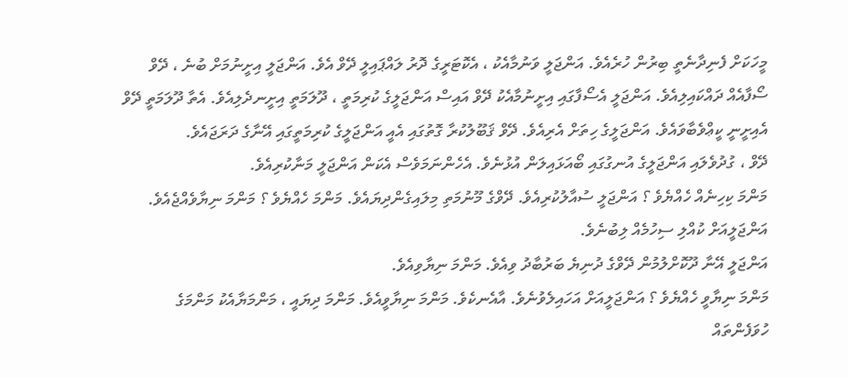މީހަކަށް ފެނިދާނެތީ ބިރުން ހުރެއެވެ. އަންޖަލީ ވަނުމާއެކު ، އެކޮޓަރީގެ ދޮރު ލައްޕައިލީ ދޭވް އެވެ. އަންޖަލީ އިށީނުމަށް ބުނެ ، ދޭވް ސޯފާއެއް ދައްކައިލިއެވެ. އަންޖަލީ އެސޯފާގައި އިށީނުމާއެކު ދޭވް އައިސް އަންޖަލީގެ ކުރިމަތީ ، ދޫލަމަތީ އިށީނދެލިއެވެ. އެތާ ދޫލަމަތީ ދޭވް އެއިށީނީ ކީޢްވެބާވައެވެ. އަންޖަލީގެ ހިތަށް އެރިއެވެ. ދޭވް ޤަބޫލުކުރާ ގޮތުގައި އެއީ އަންޖަލީގެ ކުރިމަތީގައި އޭނާގެ ދަރަޖައެވެ.
ދޭވް ، ގުދުވެލައި އަންޖަލީގެ އުނގުގައި ބޯއަޅައިލަން އުޅުނެވެ. އެހެންނަމަވެސް އެކަން އަންޖަލީ މަނާކުރިއެވެ.
މަންމަ ކިހިނެއް ހެއްޔެވެ ؟ އަންޖަލީ ސުއާލުކުރިއެވެ. ދޭވްގެ މޫނުމަތި މިލައިގެންދިޔައެވެ. މަންމަ ހެއްޔެވެ ؟ މަންމަ ނިޔާވެއްޖެއެވެ. އަންޖަލީއަށް ކުއްލި ސިހުމެއް ލިބުނެވެ.
އަންޖަލީ އޭނާ ދޫކޮށްލުމުން ދޭވްގެ ދުނިޔެ ބަރުބާދު ވިއެވެ. މަންމަ ނިޔާވިއެވެ.
މަންމަ ނިޔާވީ ހެއްޔެވެ ؟ އަންޖަލީއަށް އަހައިލެވުނެވެ. އާއެނކެވެ. މަންމަ ނިޔާވީއެވެ. މަންމަ ދިޔައީ ، މަންމަޔާއެކު މަންމަގެ ހުވަފެންތައް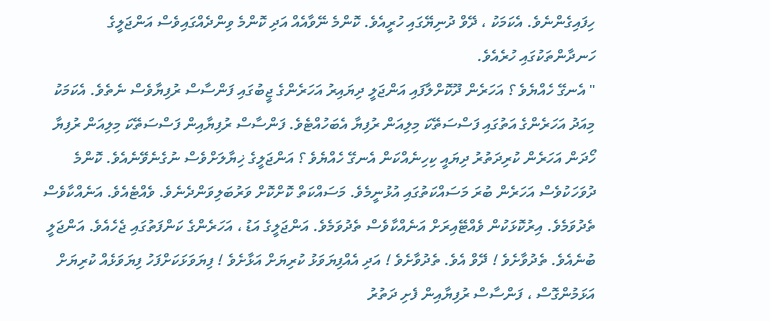ހިފައިގެންނެވެ. އެކަމަކު ، ދޭވް ދުނިޔޭގައި ހުރީއެވެ. ކޮންމެ ނޭވާއެއް އަދި ކޮންމެ ވިންދެއްގައިވެސް އަންޖަލީގެ ހަނދާންތަކުގައި ހުރެއެވެ.
" އެނގޭ ހެއްޔެވެ ؟ އަހަރެން ދޫކޮށްލާފައި އަންޖަލީ ދިޔައިރު އަހަރެންގެ ޖީބުގައި ފަންސާސް ރުފިޔާވެސް ނެތެވެ. އެކަމަކު މިއަދު އަހަރެންގެ އަތުގައި ފަސްސަތޭކަ މިލިއަން ރުފިޔާ އެބަހުއްޓެވެ. ފަންސާސް ރުފިޔާއިން ފަސްސަތޭކަ މިލިއަން ރުފިޔާ ހޯދަން އަހަރެން ކުރިދަތުރު ދިޔައީ ކިހިނެއްކަން އެނގޭ ހެއްޔެވެ ؟ އަންޖަލީގެ ޚިޔާލަށްވެސް ނުގެނެވޭނެއެވެ. ކޮންމެ ދުވަހަކުވެސް އަހަރެން ބުރަ މަސައްކަތުގައި އުޅުނީމެވެ. މަސައްކަތް ކޮށްކޮށް ވަރުބަލިވަންދެނެވެ. ވެއްޓެއެވެ. އަނެއްކާވެސް ތެދުވަމެވެ. އިރުކޮޅަކުން ވެއްޓޭއިރަށް އަނެއްކާވެސް ތެދުވަމެވެ. އަންޖަލީގެ އަޑު ، އަހަރެންގެ ކަންފަތުގައި ޖެހެއެވެ. އަންޖަލީ ބުނެއެވެ. ތެދުވާށެވެ ! ދޭވް އެވެ. ތެދުވާށެވެ ! އަދި އެއްފިޔަވަޅު ކުރިޔަށް އަޅާށެވެ ! ފިޔަވަޅަކަށްފަހު ފިޔަވަޅެއް ކުރިޔަށް އަޅަމުންގޮސް ، ފަންސާސް ރުފިޔާއިން ފެށި ދަތުރު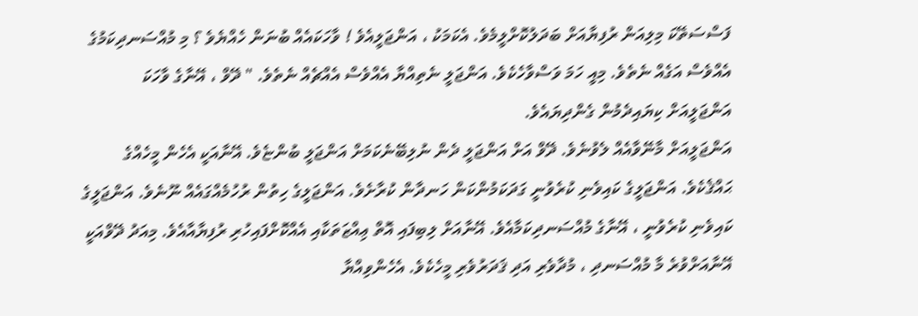ފަސްސަތޭކަ މިލިއަން ރުފިޔާއަށް ބަދަލުކޮށްލީމެވެ. އެކަމަކު ، އަންޖަލީއެވެ ! ވާހަކައެއް ބުނަން ހެއްޔެވެ ؟ މި މުއްސަނދިކަމުގެ އެއްވެސް އަގެއް ނެތެވެ. މިއީ ހަމަ ވަސްވާހެކެވެ. އަންޖަލީ ނެތިއްޔާ އެއްވެސް އެއްޗެއް ނެތެވެ. " ދޭވް ، އޭނާގެ ވާހަކަ އަންޖަލީއަށް ކިޔައިދެމުން ގެންދިޔައެވެ.
އަންޖަލީއަށް މާނޭވާއެއް ލެވުނެވެ. ދޭވް އަށް އަންޖަލީ ދެން ނުލިބޭނެކަމަށް އަންޖަލީ ބުންޏެވެ. އޭނާއަކީ އެހެން މީހެއްގެ ޙައްޤެކެވެ. އަންޖަލީގެ ކައިވެނި ކުރެވުނީ ގަދަކަމުންކަން ހަނދާން ކުރާށެވެ. އަންޖަލީގެ ހިތުން ރުހުމެއްގައެއް ނޫނެވެ. އަންޖަލީގެ ކައިވެނި ކުރެވުނީ ، އޭނާގެ މުއްސަނދިކަމާއެވެ. އޭނާއަށް ލިބިފައި އޮތް ޢިއްޒަތަކާއި އެއްކޮށްފައިހުރި ރުފިޔާއާއެވެ. މިއަދު ދޭވްއަކީ އޭނާއަށްވުރެ މާ މުއްސަނދި ، މުދާވެރި އަދި ޤަދަރުވެރި މީހެކެވެ. އެހެންވިއްޔާ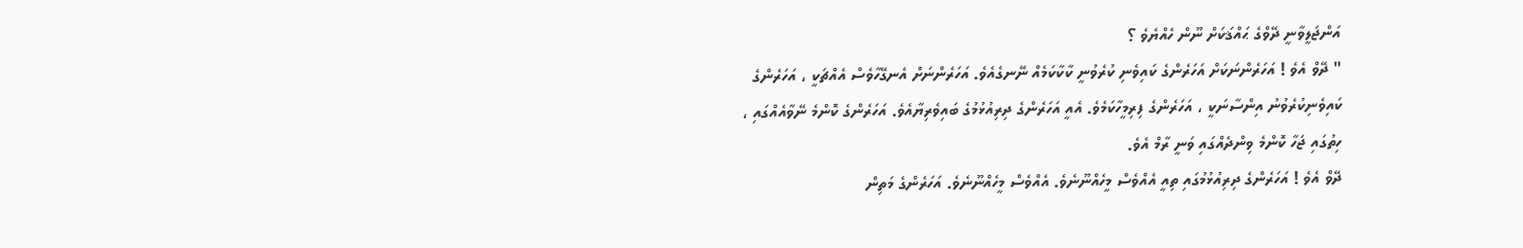އަންޖަލީވާނީ ދޭވްގެ ޙައްޤަކަށް ނޫން ހެއްޔެވެ ؟
" ދޭވް އެވެ ! އަހަރެންނަކަށް އަހަރެންގެ ކައިވެނި ކުރެވުނީ ކާކާކަމެއް ނޭނގެއެވެ. އަހަރެންނަށް އެނގޭހާވެސް އެއްޗަކީ ، އަހަރެންގެ ކައިވެނިކުރެވުނު އިންސާނަކީ ، އަހަރެންގެ ފިރިމީހާކަމެވެ. އެއީ އަހަރެންގެ ދިރިއުޅުމުގެ ބައިވެރިޔާއެވެ. އަހަރެންގެ ކޮންމެ ނޭވާއެއްގައި ، ހިތުގައި ޖަހާ ކޮންމެ ވިންދެއްގައި ވަނީ ރާމް އެވެ.
ދޭވް އެވެ ! އަހަރެންގެ ދިރިއުޅުމުގައި ތިއީ އެއްވެސް މީހެއްނޫނެވެ. އެއްވެސް މީހެއްނޫނެވެ. އަހަރެންގެ މަތިން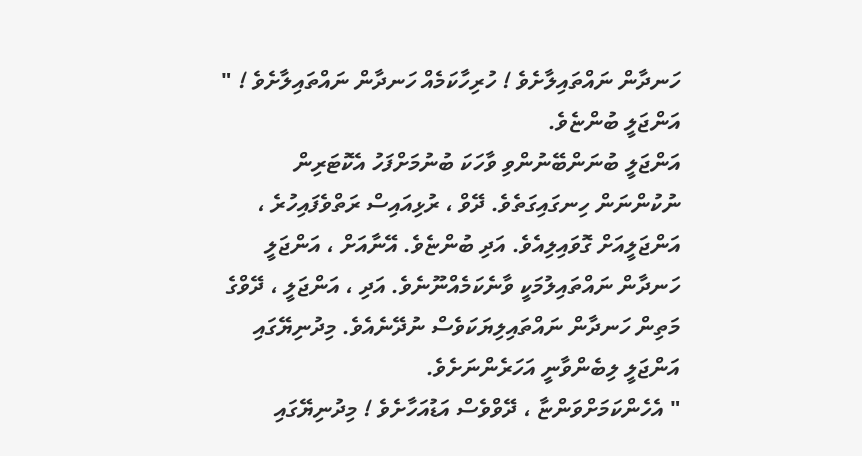ހަނދާން ނައްތައިލާށެވެ ! ހުރިހާކަމެއް ހަނދާން ނައްތައިލާށެވެ ! " އަންޖަލީ ބުންޏެވެ.
އަންޖަލީ ބުނަންބޭނުންވި ވާހަކަ ބުނުމަށްފަހު އެކޮޓަރިން ނުކުންނަން ހިނގައިގަތެވެ. ދޭވް ، ރުޅިއައިސް ރަތްވެފައިހުރެ ، އަންޖަލީއަށް ގޮވައިލިއެވެ. އަދި ބުންޏެވެ. އޭނާއަށް ، އަންޖަލީ ހަނދާން ނައްތައިލުމަކީ ވާނެކަމެއްނޫނެވެ. އަދި ، އަންޖަލީ ، ދޭވްގެ މަތިން ހަނދާން ނައްތައިލިޔަކަވެސް ނުދޭނެއެވެ. މިދުނިޔޭގައި އަންޖަލީ ލިބެންވާނީ އަހަރެންނަށެވެ.
" އެހެންކަމަށްވަންޏާ ، ދޭވްވެސް އަޑުއަހާށެވެ ! މިދުނިޔޭގައި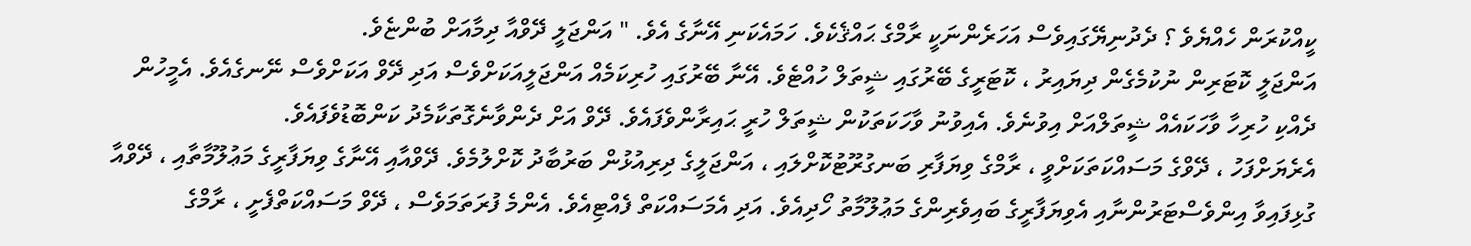ކީއްކުރަން ހެއްޔެވެ ؟ ދެދުނިޔޭގައިވެސް އަހަރެންނަކީ ރާމްގެ ޙައްޤެކެވެ. ހަމައެކަނި އޭނާގެ އެވެ. " އަންޖަލީ ދޭވްއާ ދިމާއަށް ބުންޏެވެ.
އަންޖަލީ ކޮޓަރިން ނުކުމެގެން ދިޔައިރު ، ކޮޓަރީގެ ބޭރުގައި ޝީތަލް ހުއްޓެވެ. އޭނާ ބޭރުގައި ހުރިކަމެއް އަންޖަލީއަކަށްވެސް އަދި ދޭވް އަކަށްވެސް ނޭނގެއެވެ. އެމީހުން ދެއްކި ހުރިހާ ވާހަކައެއް ޝީތަލްއަށް އިވުނެވެ. އެއިވުނު ވާހަކަތަކުން ޝީތަލް ހުރީ ޙައިރާންވެފައެވެ. ދޭވް އަށް ދެންވާނެގޮތަކާމެދު ކަންބޮޑުވެފައެވެ.
އެރެޔަށްފަހު ، ދޭވްގެ މަސައްކަތަކަށްވީ ، ރާމްގެ ވިޔަފާރި ބަނގުރޫޓުކޮށްލައި ، އަންޖަލީގެ ދިރިއުޅުން ބަރުބާދު ކޮށްލުމެވެ. ދޭވްއާއި އޭނާގެ ވިޔަފާރީގެ މަޢުލޫމާތާއި ، ދޭވްއާ ގުޅިފައިވާ އިންވެސްޓަރުންނާއި އެވިޔަފާރީގެ ބައިވެރިންގެ މަޢުލޫމާތު ހޯދިއެވެ. އަދި އެމަސައްކަތް ފެއްޓިއެވެ. އެންމެ ފުރަތަމަވެސް ، ދޭވް މަސައްކަތްފެށީ ، ރާމްގެ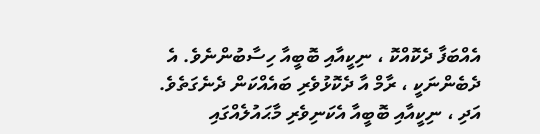އެއްބަފާ ދެކޮއްކޮ ، ނިކީއާއި ބޮބީއާ ހިސާބުންނެވެ. އެ ދެބެންނަކީ ، ރާމް އާ ދެކޮޅުވެރި ބައެއްކަން ދެނެގަތެވެ. އަދި ، ނިކީއާއި ބޮބީއާ އެކަނިވެރި މާޙައުލެއްގައި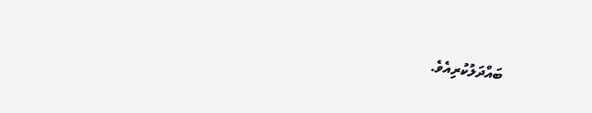ބައްދަލުކުރިއެވެ.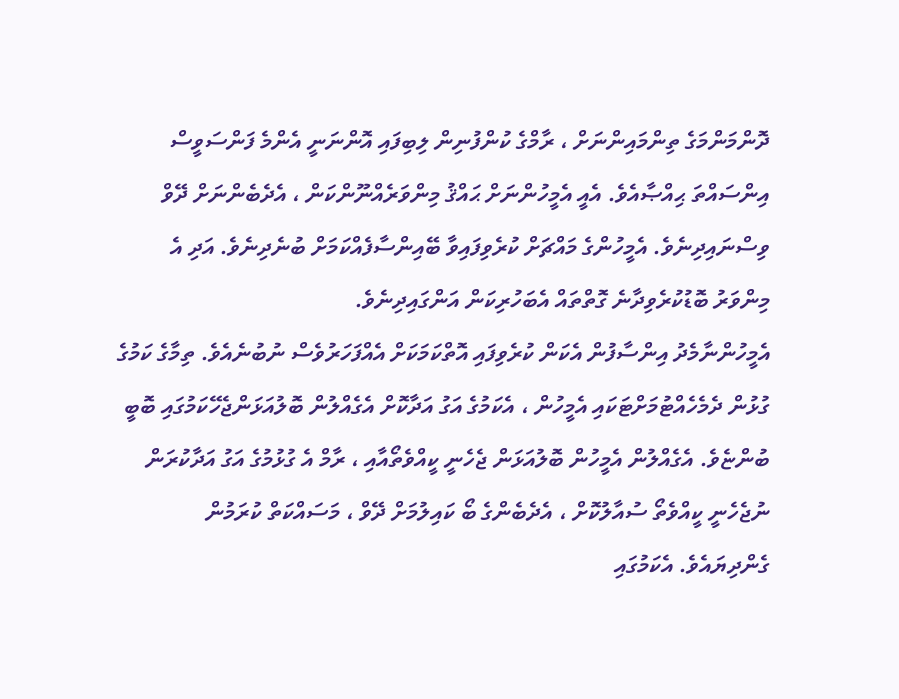ދޮންމަންމަގެ ތިންމައިންނަށް ، ރާމްގެ ކުންފުނިން ލިބިފައި އޮންނަނީ އެންމެ ފަންސަވީސް އިންސައްތަ ޙިއްޞާއެވެ. އެއީ އެމީހުންނަށް ޙައްޤު މިންވަރެއްނޫންކަން ، އެދެބެންނަށް ދޭވް ވިސްނައިދިނެވެ. އެމީހުންގެ މައްޗަށް ކުރެވިފައިވާ ބޭއިންސާފެއްކަމަށް ބުނެދިނެވެ. އަދި އެ މިންވަރު ބޮޑުކުރެވިދާނެ ގޮތްތައް އެބަހުރިކަން އަންގައިދިނެވެ.
އެމީހުންނާމެދު އިންސާފުން އެކަން ކުރެވިފައި އޮތްކަމަކަށް އެއްފަހަރުވެސް ނުބުނެއެވެ. ތިމާގެ ކަމުގެ ގުޅުން ދެމެހެއްޓުމަށްޓަކައި އެމީހުން ، އެކަމުގެ އަގު އަދާކޮށް އެގެއްލުން ބޮލުއަޅަންޖެހޭކަމުގައި ބޮބީ ބުންޏެވެ. އެގެއްލުން އެމީހުން ބޮލުއަޅަން ޖެހެނީ ކީއްވެތޯއާއި ، ރާމް އެ ގުޅުމުގެ އަގު އަދާކުރަން ނުޖެހެނީ ކީއްވެތޯ ސުއާލުކޮށް ، އެދެބެންގެ ބޯ ކައިލުމަށް ދޭވް ، މަސައްކަތް ކުރަމުން ގެންދިޔައެވެ. އެކަމުގައި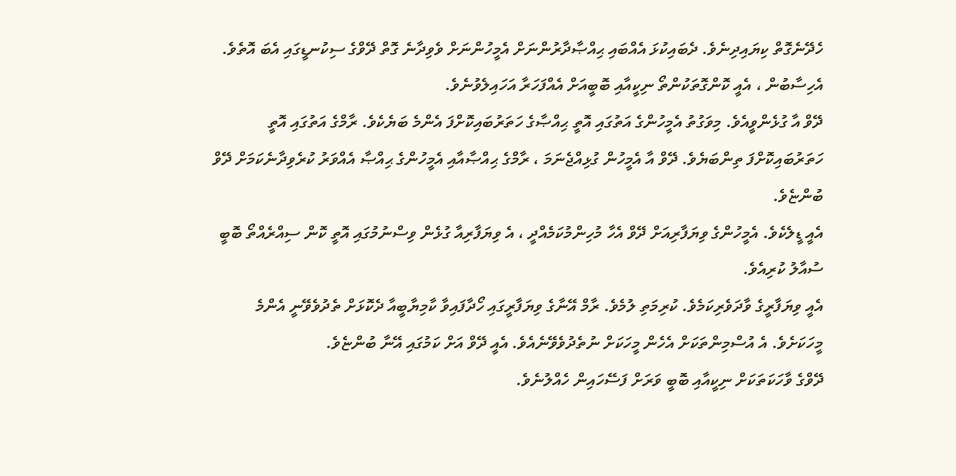ހެދޭނެގޮތް ކިޔައިދިނެވެ. ދެބައިކުޅަ އެއްބައި ޙިއްޞާދާރުންނަށް އެމީހުންނަށް ވެވިދާނެ ގޮތް ދޭވްގެ ސިކުނޑީގައި އެބަ އޮތެވެ. އެހިސާބުން ، އެއީ ކޮންގޮތަކުންތޯ ނިކީއާއި ބޮބީއަށް އެއްފަހަރާ އަހައިލެވުނެވެ.
ދޭވް އާ ގުޅެންވީއެވެ. މިވަގުތު އެމީހުންގެ އަތުގައި އޮތީ ޙިއްޞާގެ ހަތަރުބައިކޮށްފަ އެންމެ ބަޔެކެވެ. ރާމްގެ އަތުގައި އޮތީ ހަތަރުބައިކޮށްފަ ތިންބަޔެވެ. ދޭވް އާ އެމީހުން ގުޅިއްޖެނަމަ ، ރާމްގެ ޙިއްޞާއާއި އެމީހުންގެ ޙިއްޞާ އެއްވަރު ކުރެވިދާނެކަމަށް ދޭވް ބުންޏެވެ.
އެއީ ޑީލެކެވެ. އެމީހުންގެ ވިޔަފާރިއަށް ދޭވް އެހާ މުހިންމުކަމެއްދީ ، އެ ވިޔަފާރިއާ ގުޅެން ވިސްނުމުގައި އޮތީ ކޮން ސިއްރެއްތޯ ބޮބީ ސުއާލު ކުރިއެވެ.
އެއީ ވިޔަފާރީގެ ވާދަވެރިކަމެވެ. ކުރިމަތި ލުމެވެ. ރާމް އޭނާގެ ވިޔަފާރީގައި ހޯދާފައިވާ ކާމިޔާބީއާ ދެކޮޅަށް ތެދުވެވޭނީ އެންމެ މީހަކަށެވެ. އެ އުސްމިންތަކަށް އެހެން މީހަކަށް ނުތެދުވެވޭނެއެވެ. އެއީ ދޭވް އަށް ކަމުގައި އޭނާ ބުންޏެވެ.
ދޭވްގެ ވާހަކަތަކަށް ނިކީއާއި ބޮބީ ވަރަށް ފަސޭހައިން ހެއްލުނެވެ.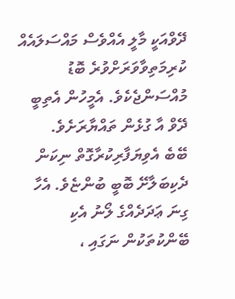ދޭވްއަކީ މާލީ އެއްވެސް މައްސަލައެއް ކުރިމަތިވާވަރަށްވުރެ ބޮޑު މުއްސަންޖެކެވެ. އެމީހުން އެތިބީ ދޭވް އާ ގުޅެން ތައްޔާރަށެވެ.
ބޭބެ އެވިޔަފާރިކުރާގޮތް ނިކަން ދެކިބަލާށޭ ބޮބީ ބުންޏެވެ. އެހާ ގިނަ ޢަދަދެއްގެ ލޯނު އެކި ބޭންކުތަކުން ނަގައި ،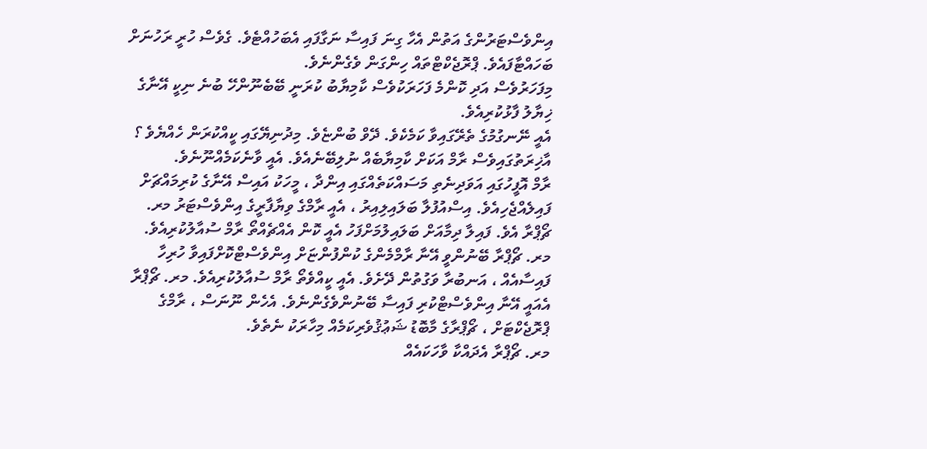އިންވެސްޓަރުންގެ އަތުން އެހާ ގިނަ ފައިސާ ނަގާފައި އެބަހުއްޓެވެ. ގެވެސް ހުރީ ރަހުނަށް ބަހައްޓާފައެވެ. ޕްރޮޖެކްޓްތައް ހިންގަން ވެގެންނެވެ.
މިފަހަރުވެސް އަދި ކޮންމެ ފަހަރަކުވެސް ކާމިޔާބު ކުރަނީ ބޭބެނޫންހޭ ބުނެ ނިކީ އޭނާގެ ޚިޔާލު ފާޅުކުރިއެވެ.
އެއީ ނޭނގުމުގެ ތެރޭގައިވާ ކަމެކެވެ. ދޭވް ބުންޏެވެ. މިދުނިޔޭގައި ކީއްކުރަން ހެއްޔެވެ ؟ އާޚިރަތުގައިވެސް ރާމް އަކަށް ކާމިޔާބެއް ނުލިބޭނެއެވެ. އެއީ ވާނެކަމެއްނޫނެވެ.
ރާމް އޮފީހުގައި އަވަދިނެތި މަސައްކަތެއްގައި އިންދާ ، މީހަކު އައިސް އޭނާގެ ކުރިމައްޗަށް ފައިލެއްޖެހިއެވެ. އިސްއުފުލާ ބަލައިލިއިރު ، އެއީ ރާމްގެ ވިޔާފާރީގެ އިންވެސްޓަރު މރ. ޗޯޕްރާ އެވެ. ފައިލާ ދިމާއަށް ބަލައިލުމަށްފަހު އެއީ ކޮން އެއްޗެއްތޯ ރާމް ސުއާލުކުރިއެވެ.
މރ. ޗޯޕްރާ ބޭނުންވީ އޭނާ ރާމްމެންގެ ކުންފުންޏަށް އިންވެސްޓްކޮށްފައިވާ ހުރިހާ ފައިސާއެއް ، އަނބުރާ ވަގުތުން ދޭށެވެ. އެއީ ކީއްވެތޯ ރާމް ސުއާލުކުރިއެވެ. މރ. ޗޯޕްރާ އެއައީ އޭނާ އިންވެސްޓްކުރި ފައިސާ ބޭނުންވެގެންނެވެ. އެހެން ނޫނަސް ، ރާމްގެ ޕްރޮޖެކްޓަށް ، ޗޯޕްރާގެ މާބޮޑު ޝަޢުޤުވެރިކަމެއް މިހާރަކު ނެތެވެ.
މރ. ޗޯޕްރާ އެދައްކާ ވާހަކައެއް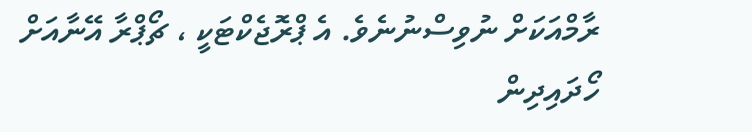ރާމްއަކަށް ނުވިސްނުނެވެ. އެ ޕްރޮޖެކްޓަކީ ، ޗޯޕްރާ އޭނާއަށް ހޯދައިދިން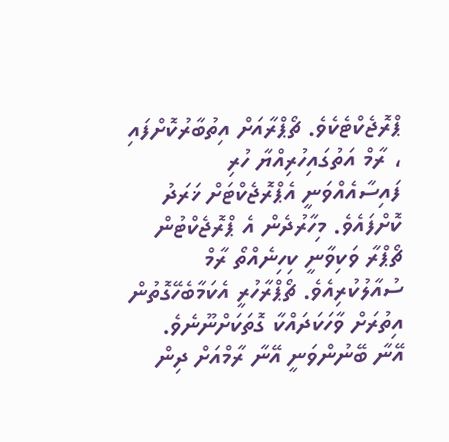ޕްރޮޖެކްޓެކެވެ. ޗޯޕްރާއަށް އިތުބާރުކޮށްފައި ، ރާމް އަތުގައިހުރިއްޔާ ހުރި ފައިސާއެއްވަނީ އެޕްރޮޖެކްޓަށް ޚަރަދު ކޮށްފައެވެ. މިހާރުދެން އެ ޕްރޮޖެކްޓުން ޗޯޕްރާ ވަކިވާނީ ކިހިނެއްތޯ ރާމް ސުއާލުކުރިއެވެ. ޗޯޕްރާހުރީ އެކަމާބެހޭގޮތުން އިތުރަށް ވާހަކަދައްކާ ގޮތަކަށްނޫނެވެ. އޭނާ ބޭނުންވަނީ އޭނާ ރާމްއަށް ދިން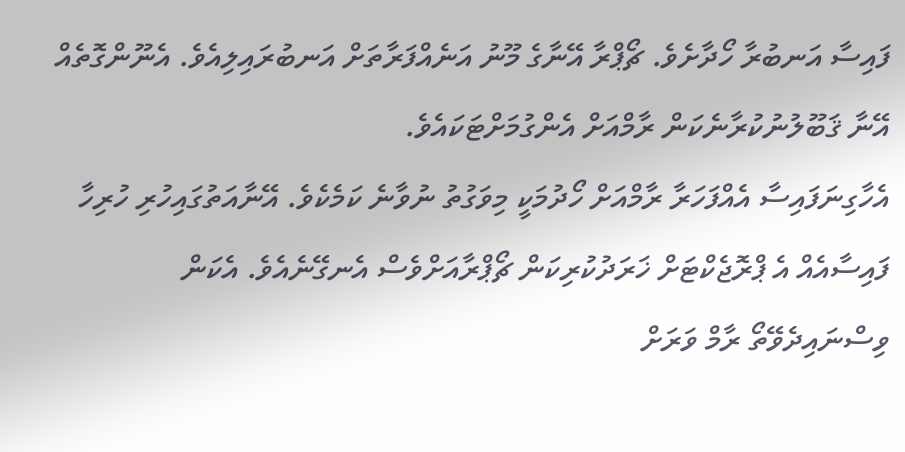ފައިސާ އަނބުރާ ހޯދާށެވެ. ޗޯޕްރާ އޭނާގެ މޫނު އަނެއްފަރާތަށް އަނބުރައިލިއެވެ. އެނޫންގޮތެއް އޭނާ ޤަބޫލުނުކުރާނެކަން ރާމްއަށް އެންގުމަށްޓަކައެވެ.
އެހާގިނަފައިސާ އެއްފަހަރާ ރާމްއަށް ހޯދުމަކީ މިވަގުތު ނުވާނެ ކަމެކެވެ. އޭނާއަތުގައިހުރި ހުރިހާ ފައިސާއެއް އެ ޕްރޮޖެކްޓަށް ޚަރަދުކުރިކަން ޗޯޕްރާއަށްވެސް އެނގޭނެއެވެ. އެކަން ވިސްނައިދެވޭތޯ ރާމް ވަރަށް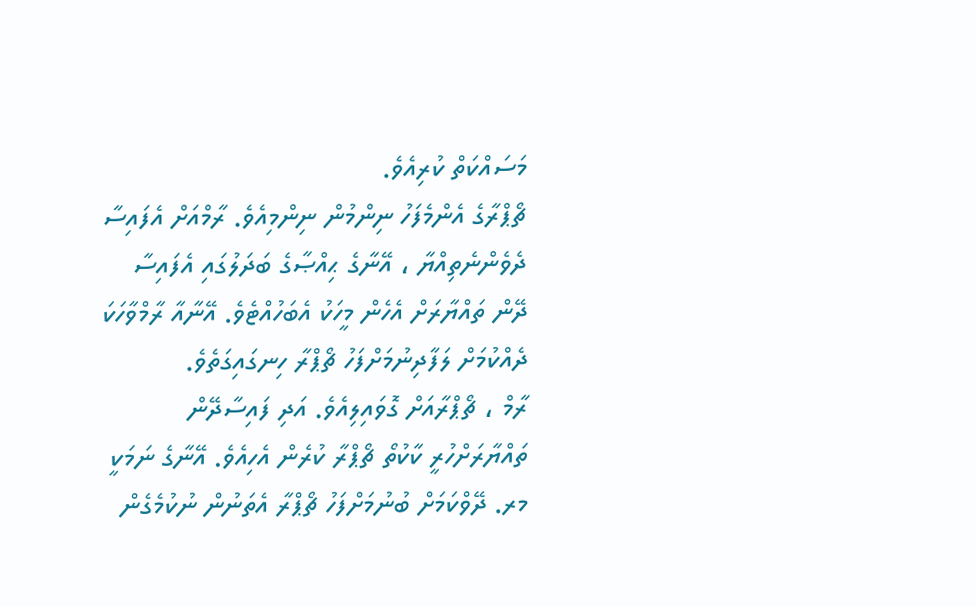މަސައްކަތް ކުރިއެވެ.
ޗޯޕްރާގެ އެންމެފަހު ނިންމުން ނިންމިއެވެ. ރާމްއަށް އެފައިސާ ދެވެންނެތިއްޔާ ، އޭނާގެ ޙިއްޞާގެ ބަދަލުގައި އެފައިސާ ދޭން ތައްޔާރަށް އެހެން މީހަކު އެބަހުއްޓެވެ. އޭނާއާ ރާމްވާހަކަ ދެއްކުމަށް ލަފާދިނުމަށްފަހު ޗޯޕްރާ ހިނގައިގަތެވެ.
ރާމް ، ޗޯޕްރާއަށް ގޮވައިލިއެވެ. އަދި ފައިސާދޭން ތައްޔާރަށްހުރީ ކާކުތޯ ޗޯޕްރާ ކުރެން އެހިއެވެ. އޭނާގެ ނަމަކީ މރ. ދޭވްކަމަށް ބުނުމަށްފަހު ޗޯޕްރާ އެތަނުން ނުކުމެގެން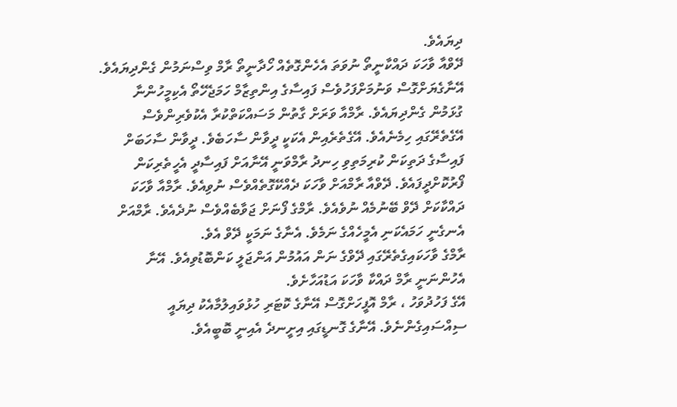ދިޔައެވެ.
ދޭވްއާ ވާހަކަ ދައްކާނީތޯ ނުވަތަ އެހެންގޮތެއް ހޯދާނީތޯ ރާމް ވިސްނަމުން ގެންދިޔައެވެ. އޭނާގެޔަށްގޮސް ވަނުމަށްފަހުވެސް ފައިސާގެ އިންތިޒާމް ހަމަޖެހޭތޯ އެކިމީހުންނާ ގުޅަމުން ގެންދިޔައެވެ. ރާމްއާ ވަރަށް ގާތުން މަސައްކަތްކުރާ އެކުވެރިންވެސް އޭގެތެރޭގައި ހިމެނެއެވެ. އޭގެތެރެއިން އެކަކީ ދީވާން ސާހަބެވެ. ދީވާން ސާހަބަށް ފައިސާގެ ދަތިކަން ކުރިމަތިވި ހިނދު ރާމްވަނީ އޭނާއަށް ފައިސާދީ އެހީތެރިކަން ފޯރުކޮށްދީފައެވެ. ދޭވްއާ ރާމްއަށް ވާހަކަ ދެއްކޭގޮތެއްވެސް ނުވިއެވެ. ރާމްއާ ވާހަކަ ދައްކާކަށް ދޭވް ބޭނުމެއް ނުވެއެވެ. ރާމްގެ ފޯނަށް ޖަވާބެއްވެސް ނުދެއެވެ. ރާމްއަށް އެނގެނީ ހަމައެކަނި އެމީހެއްގެ ނަމެވެ. އެނާގެ ނަމަކީ ދޭވް އެވެ.
ރާމްގެ ވާހަކައިގެތެރޭގައި ދޭވްގެ ނަން އައުމުން އަންޖަލީ ކަންބޮޑުވިއެވެ. އޭނާ އެހުންނަނީ ރާމް ދައްކާ ވާހަކަ އަޑުއަހާށެވެ.
އޭގެ ފަހުދުވަހު ، ރާމް އޮފީހަށްގޮސް އޭނާގެ ކޮޓަރި ހުޅުވައިލުމާއެކު ދިޔައީ ސިއްސައިގެންނެވެ. އޭނާގެ ގޮނޑީގައި އިށީނދެ އެއިނީ ބޮބީއެވެ.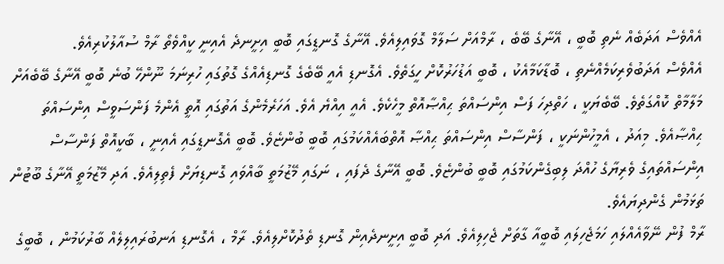އެއްވެސް އަދަބެއް ނެތި ބޮބީ ، އޭނާގެ ބޭބެ ، ރާމްއަށް ސަލާމް ގޮވައިލިއެވެ. އޭނާގެ ގޮނޑީގައި ބޮބީ އިށީނދެ އެއިނީ ކީއްވެތޯ ރާމް ސުއާލުކުރިއެވެ.
އެއްވެސް އަދަބުވެރިކަމެއްނެތި ، ބޮޑާކަމާއެކު ، ބޮބީ އަޑުހަރުކޮށް ހީގަތެވެ. އެގޮނޑި އެއީ ބޭބެގެ ގޮނޑިއެއްގެ ގޮތުގައި ހުރިނަމަ ނޫންހޭ ބުނެ ބޮބީ އޭނާގެ ބޭބެއަށް މަލާމާތް ކޮއްގަތެވެ. ބޭބެޔަކީ ، ހަތްދިހަ ފަސް އިންސައްތަ ޙިއްޞާއޮތް މީހެކެވެ. އެއީ އިއްޔެ އެވެ. އަހަރެމެންގެ އަތުގައި އޮތީ އެންމެ ފަންސަވީސް އިންސައްތަ ޙިއްޞާއެވެ. މިއަދު ، އެމީހުންނަކީ ، ފަންސާސް އިންސައްތަ ޙިއްޞާ އޮތްބައެއްކަމުގައި ބޮބީ ބުންޏެވެ. ބޮބީ އެގޮނޑީގައި އެއިނީ ، ބާކީއޮތް ފަންސާސް އިންސައްތައިގެ ވެރިޔާގެ ހުއްދަ ލިބިގެންކަމުގައި ބޮބީ ބުންޏެވެ. ބޮބީ އޭނާގެ ދެފައި ، ނަގައި މޭޒުމަތީ ބާއްވައި ގޮނޑިޔަށް ފެތިލިއެވެ. އަދި މޭޒުމަތީ އޭނާގެ ބޫޓުން ތަޅަމުން ގެންދިޔައެވެ.
ރާމް ފުން ނޭވާއެއްލައި ހަމަޖެހިލައި ބޮބީއާ ގާތަށް ޖެހިލިއެވެ. އަދި ބޮބީ އިށީނދެއިން ގޮނޑި ތެދުކޮށްލިއެވެ. ރާމް ، އެގޮނޑި އަނބުރައިލިލެއް ބާރުކަމުން ، ބޮބީގެ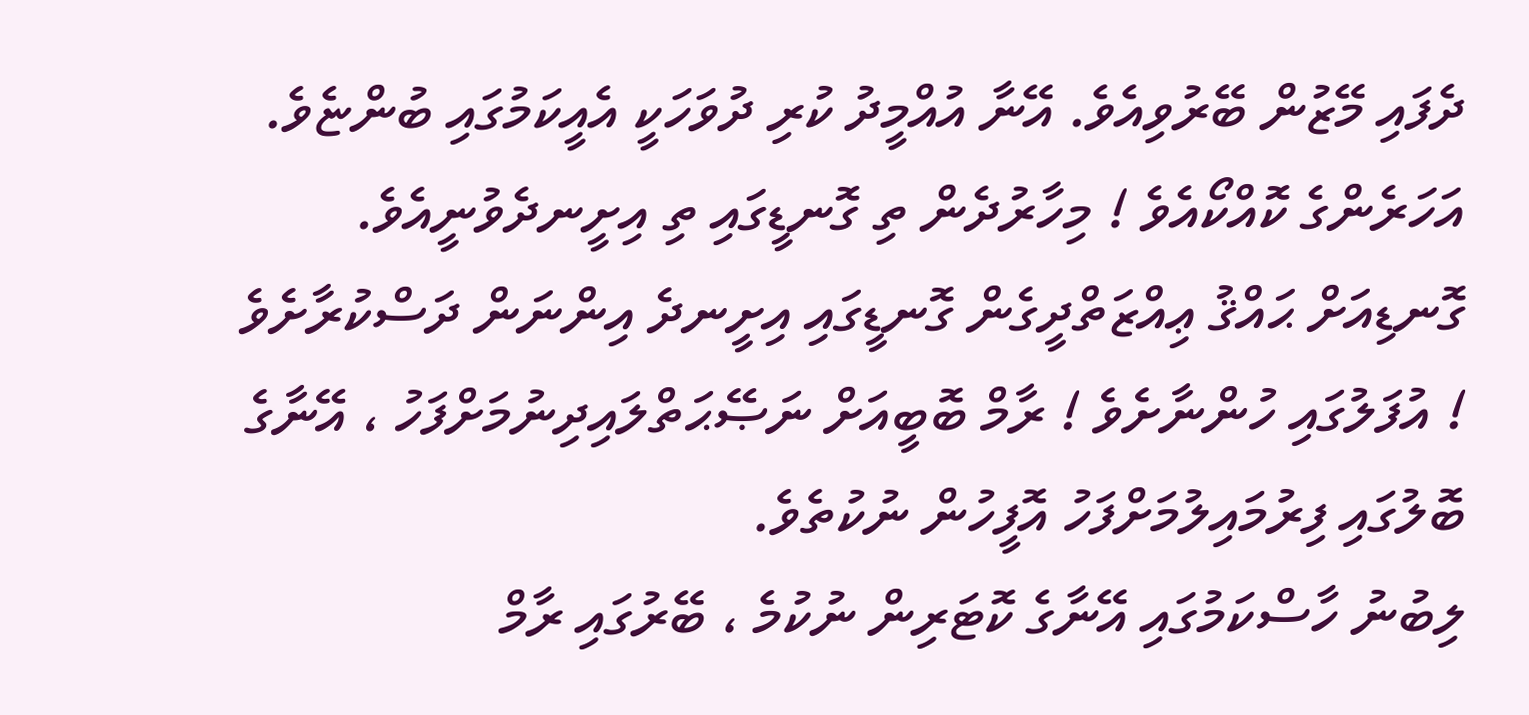ދެފައި މޭޒުން ބޭރުވިއެވެ. އޭނާ އުއްމީދު ކުރި ދުވަހަކީ އެއީކަމުގައި ބުންޏެވެ. އަހަރެންގެ ކޮއްކޯއެވެ ! މިހާރުދެން ތި ގޮނޑީގައި ތި އިށީނދެވުނީއެވެ. ގޮނޑިއަށް ޙައްޤު ޢިއްޒަތްދީގެން ގޮނޑީގައި އިށީނދެ އިންނަން ދަސްކުރާށެވެ ! އުފަލުގައި ހުންނާށެވެ ! ރާމް ބޮބީއަށް ނަޞޭޙަތްލައިދިނުމަށްފަހު ، އޭނާގެ ބޮލުގައި ފިރުމައިލުމަށްފަހު އޮފީހުން ނުކުތެވެ.
ލިބުނު ހާސްކަމުގައި އޭނާގެ ކޮޓަރިން ނުކުމެ ، ބޭރުގައި ރާމް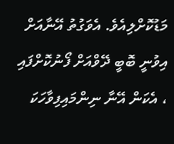މަޑުކޮށްލިއެވެ. އެވަގުތު އޭނާއަށް އިވުނީ ބޮބީ ދޭވްއަށް ފޯނުކޮށްފައި ، އެކަން އޭނާ ނިންމައިފިވާހަކަ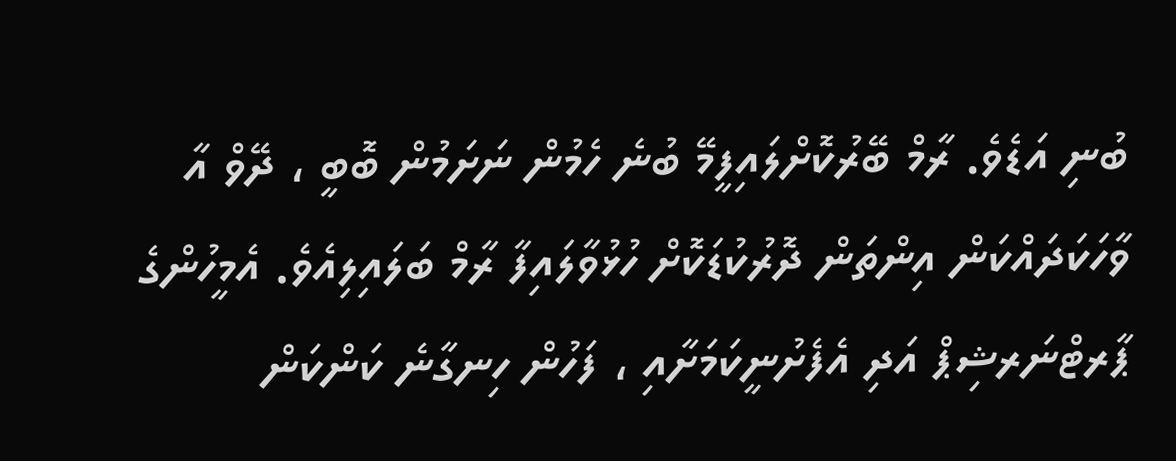ބުނި އަޑެވެ. ރާމް ބޭރުކޮށްލައިފީމޭ ބުނެ ހެމުން ނަށަމުން ބޮބީ ، ދޭވް އާ ވާހަކަދައްކަން އިންތަން ދޮރުކުޑަކޮށް ހުޅުވާލައިފާ ރާމް ބަލައިލިއެވެ. އެމީހުންގެ ޕާރޓްނަރޝިޕް އަދި އެފެށުނީކަމަށާއި ، ފަހުން ހިނގާނެ ކަންކަން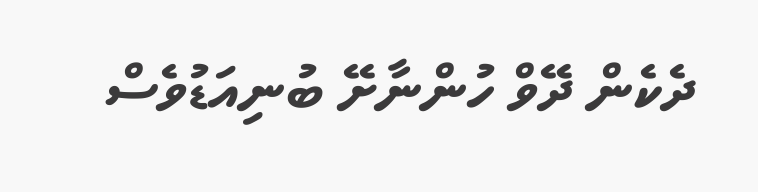ދެކެން ދޭވް ހުންނާށޭ ބުނިއަޑުވެސް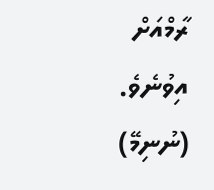ރާމްއަށް އިވުނެވެ.
(ނުނިމޭ)